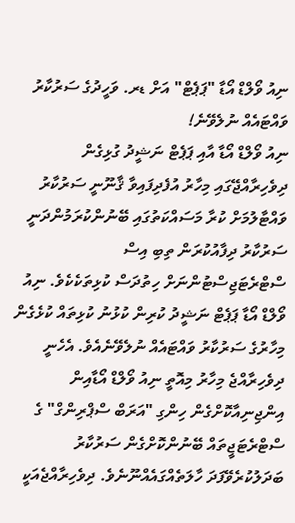ނިއު ވޯލްޑް އޯޑާ "ޕަޕެޓް" އަށް ޑރ. ވަހީދުގެ ސަރުކާރު ވައްޓައެއް ނުލެވޭނެ!
ނިއު ވޯލްޑް އޯޑާ އާއި ޕަޕެޓް ނަޝީދު ގުޅިގެން ދިވެހިރާއްޖޭގައި މިހާރު އުފެދިފައިވާ ޤާނޫނީ ސަރުކާރު ވައްޓާލުމަށް ކުރާ މަސައްކަތުގައި ބޭނުންކުރަމުންދަނީ ސަރުކާރު ދިފާއުކުރަން ތިބި އިސް ސްޓްރެޓަޖިސްޓުންނަށް ހިތުދަސް ކުޅިތަކެކެވެ. ނިއު ވޯލްޑް އޯޑާ ޕަޕެޓް ނަޝީދު ކުރިން ކުޅުނު ކުޅިތައް ކުޅެގެން މިހާރުގެ ސަރުކާރު ވައްޓައެއް ނުލެވޭނެއެވެ. އެހެނީ ދިވެހިރާއްޖެ މިހާރު މިއޮތީ ނިއު ވޯލްޑް އޯޑާއިން އިންޖިނިއާކޮށްގެން ހިންގި "އަރަބް ސްޕްރިންގް" ގެ ސްޓްރެޓަޖީތައް ބޭނުންކޮށްގެން ސަރުކާރު ބަދަލުކުރެވޭފަދަ ހާލަތެއްގައެއްނޫނެވެ. ދިވެހިރާއްޖެއަކީ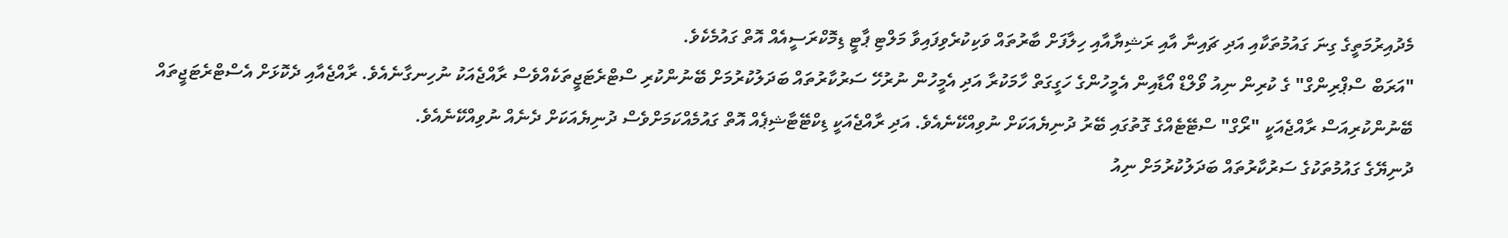މެދުއިރުމަތީގެ ގިނަ ގައުމުތަކާއި އަދި ޗައިނާ އާއި ރަޝިޔާއާއި ހިލާފަށް ބާރުތައް ވަކިކުރެވިފައިވާ މަލްޓި ޕާޓީ ޑިމޮކްރަސީއެއް އޮތް ގައުމެކެވެ.
"އަރަބް ސްޕްރިންގް" ގެ ކުރިން ނިއު ވޯލްޑް އޯޑާއިން އެމީހުންގެ ހަގީގަތް ހާމަކުރާ އަދި އެމީހުން ނުރުހޭ ސަރުކާރުތައް ބަދަލުކުރުމަށް ބޭނުންކުރި ސްޓްރެޓަޖީތަކެއްވެސް ރާއްޖެއަކު ނުހިނގާނެއެވެ. ރާއްޖެއާއި ދެކޮޅަށް އެސްޓްރެޓަޖީތައް ބޭނުންކުރިއަސް ރާއްޖެއަކީ "ރޯގް" ސްޓޭޓެއްގެ ގޮތުގައި ބޭރު ދުނިޔެއަކަށް ނުވިއްކޭނެއެވެ. އަދި ރާއްޖެއަކީ ޑިކްޓޭޓާޝިޕެއް އޮތް ގައުމެއްކަމަށްވެސް ދުނިޔެއަކަށް ދެނެއް ނުވިއްކޭނެއެވެ.
ދުނިޔޭގެ ގައުމުތަކުގެ ސަރުކާރުތައް ބަދަލުކުރުމަށް ނިއު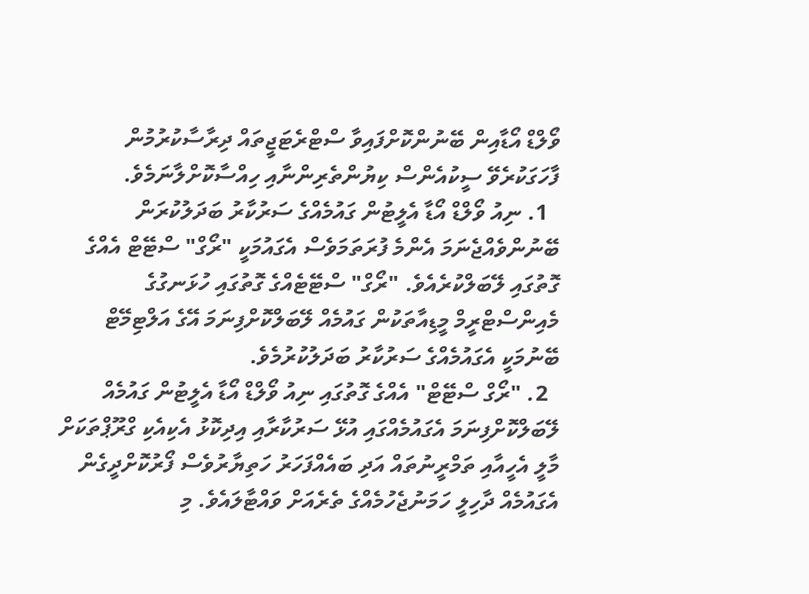ވޯލްޑް އޯޑާއިން ބޭނުންކޮށްފައިވާ ސްޓްރެޓަޖީތައް ދިރާސާކުރުމުން ފާހަގަކުރެވޭ ސީކުއެންސް ކިޔުންތެރިންނާއި ހިއްސާކޮށްލާނަމެވެ.
  1. ނިއު ވޯލްޑް އޯޑާ އެލީޓުން ގައުމެއްގެ ސަރުކާރު ބަދަލުކުރަން ބޭނުންވެއްޖެނަމަ އެންމެ ފުރަތަމަވެސް އެގައުމަކީ "ރޯގް" ސްޓޭޓް އެއްގެ ގޮތުގައި ލޭބަލްކުރެއެވެ. "ރޯގް" ސްޓޭޓެއްގެ ގޮތުގައި ހުޅަނގުގެ މެއިންސްޓްރީމް މީޑިއާތަކުން ގައުމެއް ލޭބަލްކޮށްފިނަމަ އޭގެ އަލްޓިމޭޓް ބޭނުމަކީ އެގައުމެއްގެ ސަރުކާރު ބަދަލުކުރުމެވެ.
  2. "ރޯގް ސްޓޭޓް" އެއްގެ ގޮތުގައި ނިއު ވޯލްޑް އޯޑާ އެލީޓުން ގައުމެއް ލޭބަލްކޮށްފިނަމަ އެގައުމެއްގައި އުޅޭ ސަރުކާރާއި އިދިކޮޅު އެކިއެކި ގްރޫޕްތަކަށް މާލީ އެހީއާއި ތަމްރީނުތައް އަދި ބައެއްފަހަރު ހަތިޔާރުވެސް ފޯރުކޮށްދީގެން އެގައުމެއް ދާހިލީ ހަމަނުޖެހުމެއްގެ ތެރެއަށް ވައްޓާލައެވެ. މި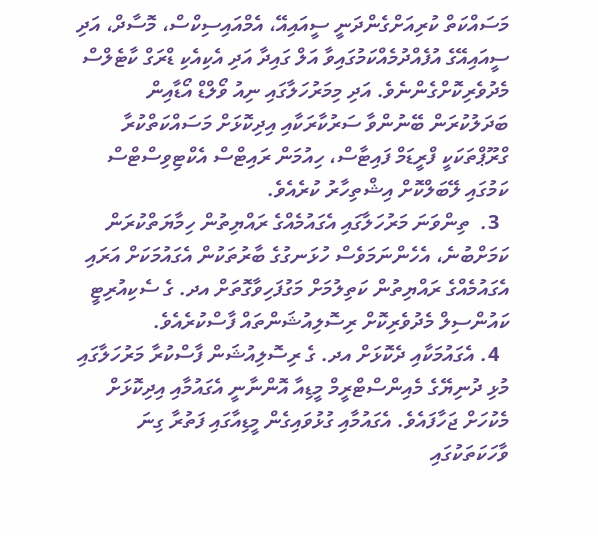މަސައްކަތް ކުރިއަށްގެންދަނީ ސީއައިއޭ، އެމްއައިސިކްސް، މޮސާދް، އަދި ސީއައިއޭގެ އުފެއްދުމެއްކަމުގައިވާ އަލް ގައިދާ އަދި އެކިއެކި ޑްރަގް ކާޓެލްސް މެދުވެރިކޮށްގެންނެވެ. އަދި މިމަރުހަލާގައި ނިއު ވޯލްޑް އޯޑާއިން ބަދަލުކުރަން ބޭނުންވާ ސަރުކާރަކާއި އިދިކޮޅަށް މަސައްކަތްކުރާ ގްރޫޕްތަކަކީ ފްރީޑަމް ފައިޓާސް، ހިއުމަން ރައިޓްސް އެކްޓިވިސްޓްސް ކަމުގައި ލޭބަލްކޮށް އިޝްތިހާރު ކުރެއެވެ.
  3.  ތިންވަނަ މަރުހަލާގައި އެގައުމެއްގެ ރައްޔިތުން ހިމާޔަތްކުރަން ކަމަށްބުނެ، އެހެންނަމަވެސް ހުޅަނގުގެ ބާރުތަކުން އެގައުމަކަށް އަރައި އެގައުމެއްގެ ރައްޔިތުން ކަތިލުމަށް މަގުފަހިވާގޮތަށް އދ. ގެ ސެކިއުރިޓީ ކައުންސިލް މެދުވެރިކޮށް ރިސޮލިއުޝަންތައް ފާސްކުރެއެވެ.
  4. އެގައުމަކާއި ދެކޮޅަށް އދ. ގެ ރިސޮލިއުޝަން ފާސްކުރާ މަރުހަލާގައި މުޅި ދުނިޔޭގެ މެއިންސްޓްރީމް މީޑިއާ އޮންނާނީ އެގައުމާއި އިދިކޮޅަށް މެކުހަށް ޖަހާފައެވެ. އެގައުމާއި ގުޅުވައިގެން މީޑިއާގައި ފަތުރާ ގިނަ ވާހަކަތަކުގައި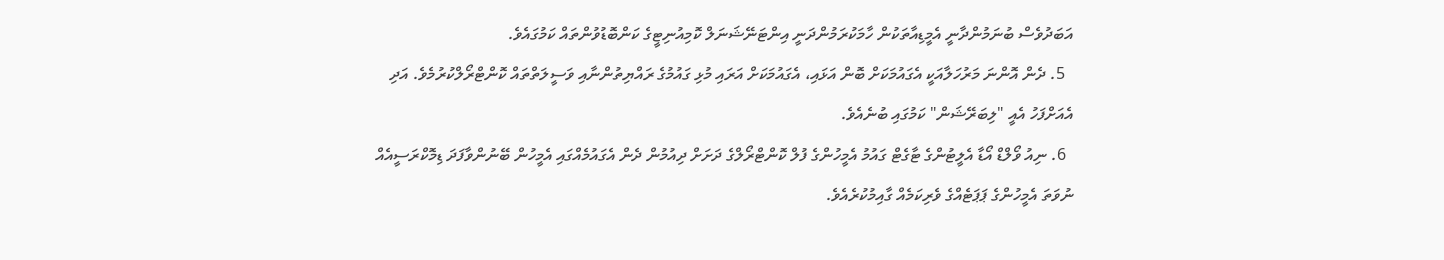އަބަދުވެސް ބުނަމުންދާނީ އެމީޑިއާތަކުން ހާމަކުރަމުންދަނީ އިންޓަނޭޝަނަލް ކޮމިއުނިޓީގެ ކަންބޮޑުވުންތައް ކަމުގައެވެ.
  5. ދެން އޮންނަ މަރުހަލާއަކީ އެގައުމަކަށް ބޮން އަޅައި، އެގައުމަކަށް އަރައި މުޅި ގައުމުގެ ރައްޔިތުންނާއި ވަސީލަތްތައް ކޮންޓްރޯލްކުރުމެވެ. އަދި އެއަށްފަހު އެއީ "ލިބަރޭޝަން" ކަމުގައި ބުނެއެވެ.
  6. ނިއު ވޯލްޑް އޯޑާ އެލީޓުންގެ ޓާގެޓް ގައުމު އެމީހުންގެ ފުލް ކޮންޓްރޯލްގެ ދަށަށް ދިއުމުން ދެން އެގައުމެއްގައި އެމީހުން ބޭނުންވާފަދަ ޑިމޮކްރަސީއެއް ނުވަތަ އެމީހުންގެ ޕަޕަޓެއްގެ ވެރިކަމެއް ގާއިމުކުރެއެވެ.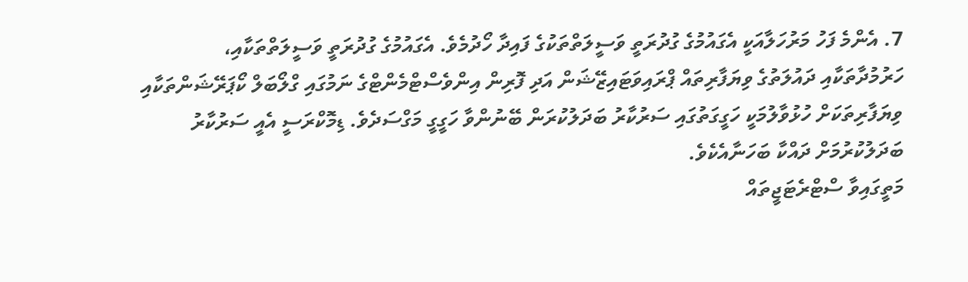7. އެންމެ ފަހު މަރުހަލާއަކީ އެގައުމުގެ ގުދުރަތީ ވަސީލަތްތަކުގެ ފައިދާ ހޯދުމެވެ. އެގައުމުގެ ގުދުރަތީ ވަސީލަތްތަކާއި، ހަރުމުދާތަކާއި ދައުލަތުގެ ވިޔަފާރިތައް ޕްރައިވަޓައިޒޭޝަން އަދި ފޮރިން އިންވެސްޓްމެންޓްގެ ނަމުގައި ގްލޯބަލް ކޯޕަރޭޝަންތަކާއި ވިޔަފާރިތަކަށް ހުޅުވާލުމަކީ ހަގީގަތުގައި ސަރުކާރު ބަދަލުކުރަން ބޭނުންވާ ހަގީގީ މަގްސަދެވެ. ޑިމޮކްރަސީ އެއީ ސަރުކާރު ބަދަލުކުރުމަށް ދައްކާ ބަހަނާއެކެވެ.
މަތީގައިވާ ސްޓްރެޓަޖީތައް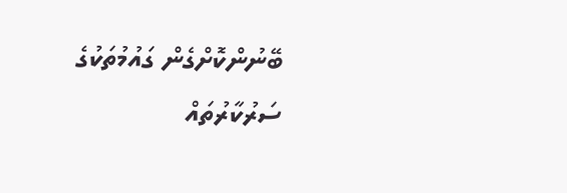ބޭނުންކޮށްގެން ގައުމުތަކުގެ ސަރުކާރުތައް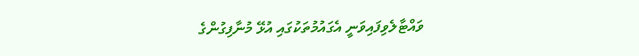ވައްޓާލެވިފައިވަނީ އެގައުމުތަކުގައި އުޅޭ މުނާފިގުންގެ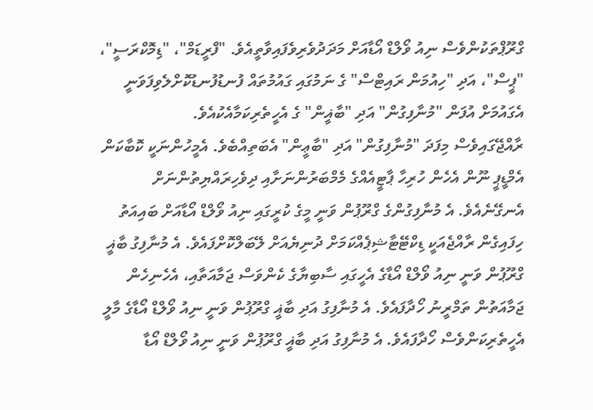ގްރޫޕްތަކުންވެސް ނިއު ވޯލްޑް އޯޑާއަށް މަދަދުވެރިވެފައިވާތީއެވެ. "ފްރީޑަމް"، "ޑިމޮކްރަސީ"، "ޕީސް"، އަދި "ހިއުމަން ރައިޓްސް" ގެ ނަމުގައި ގައުމުތައް ފުނޑުފުނޑުކޮށްލެވިފަވަނީ އެގައުމަށް އުފަން "މުނާފިގުން" އަދި "ބާޣީން" ގެ އެހީތެރިކަމާއެކުއެވެ.
ރާއްޖޭގައިވެސް މިފަދަ "މުނާފިގުން" އަދި "ބާޢީން" އެބަތިއްބެވެ. އެމީހުންނަކީ ކޮބާކަން އެމްޑީޕީ ނޫން އެހެން ހުރިހާ ޕާޓީއެއްގެ މެމްބަރުންނަށާއި ދިވެހިރައްޔިތުންނަށް އެނގޭނެއެވެ. އެ މުނާފިގުންގެ ގްރޫޕުން ވަނީ މީގެ ކުރީގައި ނިއު ވޯލްޑް އޯޑާއަށް ބައިއަތު ހިފައިގެން ރާއްޖެއަކީ ޑިކްޓޭޓާޝިޕެއްކަމަށް ދުނިޔެއަށް ލޭބަލްކޮށްފައެވެ. އެ މުނާފިގު ބާޣީ ގްރޫޕުން ވަނީ ނިއު ވޯލްޑް އޯޑާގެ އެހީގައި ސާބިޔާގެ ކެންވަސް ޖަމާއަތާއި، އެހެނިހެން ޖަމާއަތުން ތަމްރީނު ހޯދާފައެވެ. އެ މުނާފިގު އަދި ބާޣީ ގްރޫޕުން ވަނީ ނިއު ވޯލްޑް އޯޑާގެ މާލީ އެހީތެރިކަންވެސް ހޯދާފައެވެ. އެ މުނާފިގު އަދި ބާޣީ ގްރޫޕުން ވަނީ ނިއު ވޯލްޑް އޯޑާ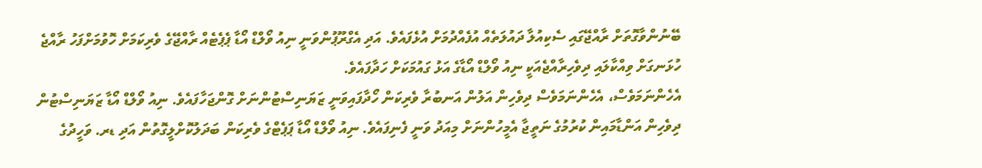ބޭނުންވާގޮތަށް ރާއްޖޭގައި ސެކިއުލާ ދައުލަތެއް އުފެއްދުމަށް އުޅެފައެވެ. އަދި އެގްރޫޕުންވަނީ ނިއު ވޯލްޑް އޯޑާ ޕެޕެޓެއް ރާއްޖޭގެ ވެރިކަމަށް ހޮވުމަށްފަހު ރާއްޖެ ހުޅަނގަށް ވިއްކާލައި ދިވެހިރާއްޖެއަކީ ނިއު ވޯލްޑް އޯޑާގެ އަޅު ގައުމަކަށް ހަދާފައެވެ.
އެހެންނަމަވެސް، އެހެންނަމަވެސް ދިވެހިން އަލުން އަނބުރާ ވެރިކަން ހޯދާފައިވަނީ ޒަޔަނިސްޓުންނަށް ގޮންޖަހާފައެވެ. ނިއު ވޯލްޑް އޯޑާ ޒަޔަނިސްޓުން ދިވެހިން އަންޑާމައިން ކުރުމުގެ ނަތީޖާ އެމީހުންނަށް މިއަދު ވަނީ ފެނިފައެވެ. ނިއު ވޯލްޑް އޯޑާ ޕަޕެޓްގެ ވެރިކަން ބަދަލުކޮށްލީގޮތުން އަދި ޑރ. ވަހީދުގެ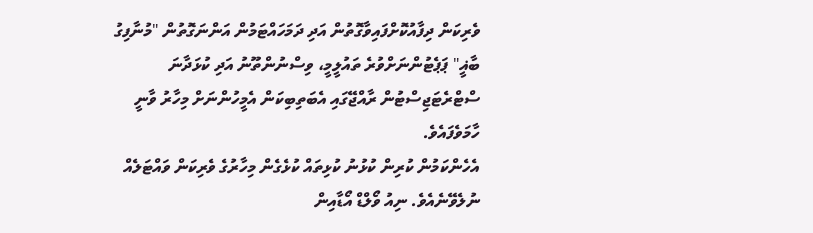ވެރިކަން ދިފާއުކޮށްފައިވާގޮތުން އަދި ދަމަހައްޓަމުން އަންނަގޮތުން "މުނާފިގު ބާޣީ" ޕަޕެޓުންނަށްވުރެ ތައުލީމީ، ވިސްނުންތޫނު އަދި ކުޅަދާނަ ސްޓްރެޓަޖިސްޓުން ރާއްޖޭގައި އެބަތިބިކަން އެމީހުންނަށް މިހާރު ވާނީ ހާމަވެފައެވެ.
އެހެންކަމުން ކުރިން ކުޅުނު ކުޅިތައް ކުޅެގެން މިހާރުގެ ވެރިކަން ވައްޓަލެއް ނުލެވޭނެއެވެ. ނިއު ވޯލްޑް އޯޑާއިން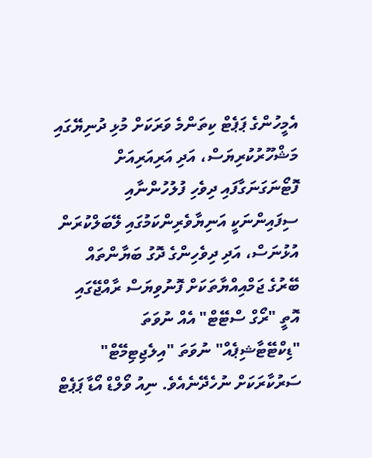އެމީހުންގެ ޕަޕެޓް ކިތަންމެ ވަރަކަށް މުޅި ދުނިޔޭގައި މަޝްހޫރުކުރިޔަސް، އަދި އަރިއަރިއަށް ފޮޓޯނަގަނަގާފައި ދިވެހި ފުލުހުންނާއި ސިފައިންނަކީ އަނިޔާވެރިންކަމުގައި ލޭބަލްކުރަން އުޅުނަސް، އަދި ދިވެހިންގެ ދޮގު ބަޔާންތައް ބޭރުގެ ޖަމްއިއްޔާތަކަށް ފޮނުވިޔަސް ރާއްޖޭގައި އޮތީ "ރޯގް ސްޓޭޓް" އެއް ނުވަތަ "ޑިކްޓޭޓާޝިޕެއް" ނުވަތަ "އިލެޖިޓިމޭޓް" ސަރުކާރަކަށް ނުހެދޭނެއެވެ. ނިއު ވޯލްޑް އޯޑާ ޕަޕެޓް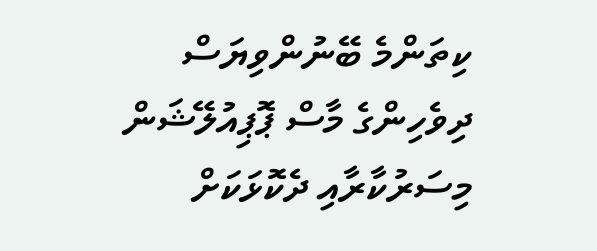ކިތަންމެ ބޭނުންވިޔަސް ދިވެހިންގެ މާސް ޕޮޕިއުލޭޝަން މިސަރުކާރާއި ދެކޮޅަކަށް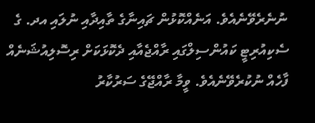ނުނެރެވޭނެއެވެ. އަނެއްކޮޅުން ޗައިނާގެ ތާއިދާއި ނުލައި އދ. ގެ ސެކިއުރިޓީ ކައުންސިލްގައި ރާއްޖެއާއި ދެކޮޅަކަށް ރިސޮލިއުޝަނެއް ފާހެއް ނުކުރެވޭނެއެވެ. ވީމާ ރާއްޖޭގެ ސަރުކާރު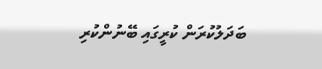ބަދަލުކުރަން ކުރީގައި ބޭނުންކުރި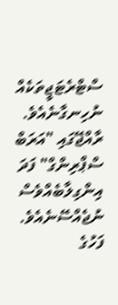ސްޓްރެޓަޖީތަކެއް ނުހިނގާނެއެވެ. ރާއްޖޭގައި "އަރަބް ސްޕްރިންގް" ފަދަ އިންގިލާބެއްވެސް ނުޖެއްސޭނެއެވެ.
ފަހުގެ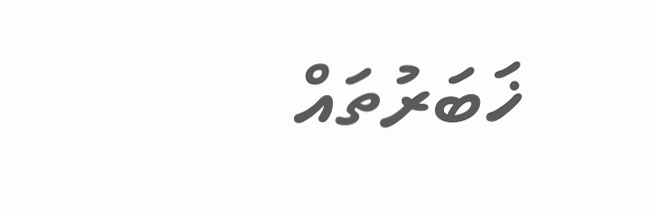ޚަބަރުތައް